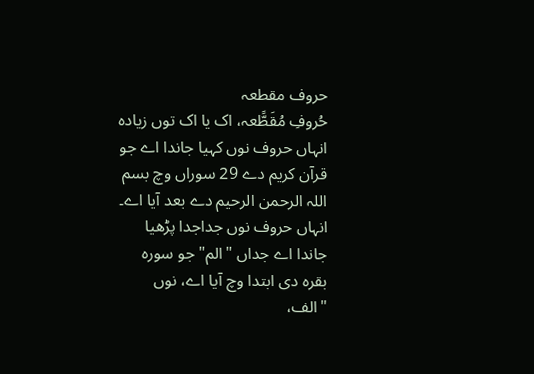حروف مقطعہ
حُروفِ مُقَطًّعہ، اک یا اک توں زیادہ انہاں حروف نوں کہیا جاندا اے جو قرآن کریم دے 29 سوراں وچ بسم اللہ الرحمن الرحیم دے بعد آیا اے۔ انہاں حروف نوں جداجدا پڑھیا جاندا اے جداں "الم" جو سورہ بقرہ دی ابتدا وچ آیا اے، نوں "الف،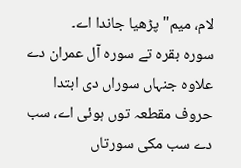لام، میم" پڑھیا جاندا اے۔
سورہ بقرہ تے سورہ آل عمران دے علاوہ جنہاں سوراں دی ابتدا حروف مقطعہ توں ہوئی اے، سب دے سب مکی سورتاں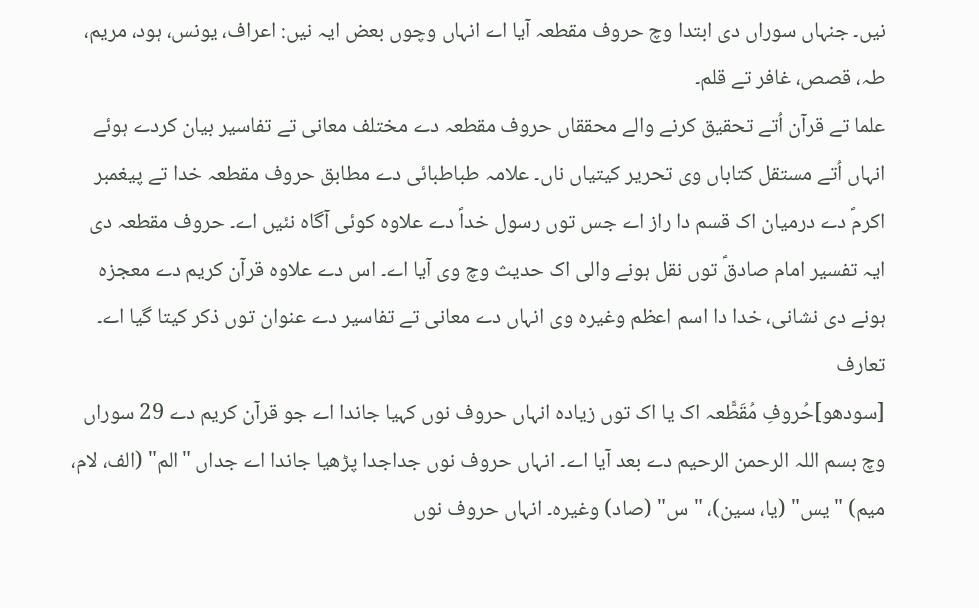نيں۔ جنہاں سوراں دی ابتدا وچ حروف مقطعہ آیا اے انہاں وچوں بعض ایہ نيں: اعراف، یونس، ہود، مریم، طہ، قصص، غافر تے قلم۔
علما تے قرآن اُتے تحقیق کرنے والے محققاں حروف مقطعہ دے مختلف معانی تے تفاسیر بیان کردے ہوئے انہاں اُتے مستقل کتاباں وی تحریر کيتیاں ناں۔ علامہ طباطبائی دے مطابق حروف مقطعہ خدا تے پیغمبر اکرمؐ دے درمیان اک قسم دا راز اے جس توں رسول خداؐ دے علاوہ کوئی آگاہ نئيں اے۔ حروف مقطعہ دی ایہ تفسیر امام صادقؑ توں نقل ہونے والی اک حدیث وچ وی آیا اے۔ اس دے علاوہ قرآن کریم دے معجزہ ہونے دی نشانی، خدا دا اسم اعظم وغیرہ وی انہاں دے معانی تے تفاسیر دے عنوان توں ذکر کيتا گیا اے۔
تعارف
[سودھو]حُروفِ مُقَطًّعہ اک یا اک توں زیادہ انہاں حروف نوں کہیا جاندا اے جو قرآن کریم دے 29 سوراں وچ بسم اللہ الرحمن الرحیم دے بعد آیا اے۔ انہاں حروف نوں جداجدا پڑھیا جاندا اے جداں "الم" (الف، لام، میم) "یس" (یا، سین)، "س" (صاد) وغیرہ۔ انہاں حروف نوں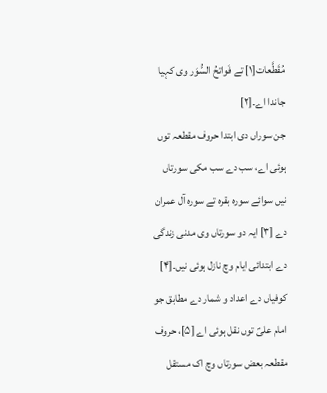مُقَطَّعات[۱] تے فَواتحُ السُّوَر وی کہیا جاندا اے۔[۲]
جن سوراں دی ابتدا حروف مقطعہ توں ہوئی اے، سب دے سب مکی سورتاں نيں سوائے سورہ بقرہ تے سورہ آل عمران دے [۳] ایہ دو سورتاں وی مدنی زندگی دے ابتدائی ایام وچ نازل ہوئی نيں۔[۴] کوفیاں دے اعداد و شمار دے مطابق جو امام علیؑ توں نقل ہوئی اے [۵]، حروف مقطعہ بعض سورتاں وچ اک مستقل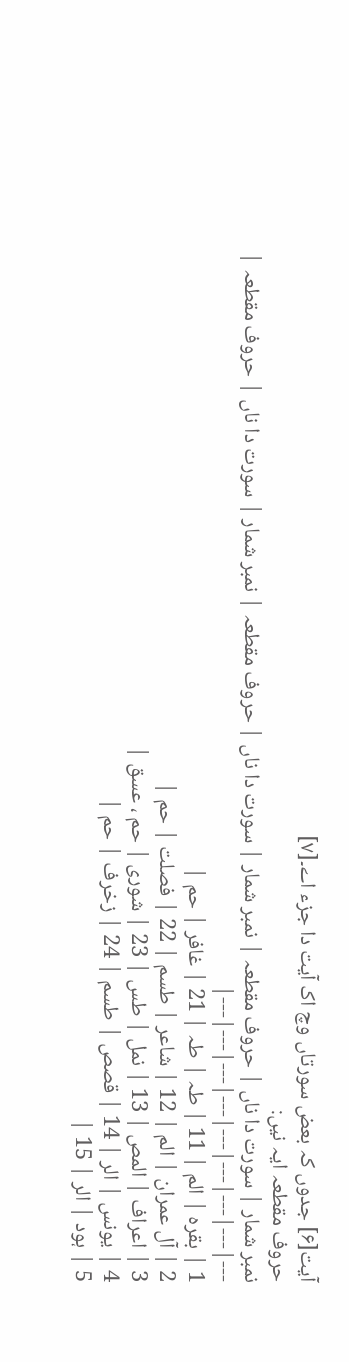آیت[۶] جدوں کہ بعض سورتاں وچ اک آیت دا جزء اے۔[۷]
حروف مقطعہ ایہ نيں:
نمبر شمار | سورت دا ناں | حروف مقطعہ | نمبر شمار | سورت دا ناں | حروف مقطعہ | نمبر شمار | سورت دا ناں | حروف مقطعہ |
---|---|---|---|---|---|---|---|---|
1 | بقرہ | الم | 11 | طہ | طہ | 21 | غافر | حم |
2 | آل عمران | الم | 12 | شاعر | طسم | 22 | فصلت | حم |
3 | اعراف | المص | 13 | نمل | طس | 23 | شوری | حم ، عسق |
4 | یونس | الر | 14 | قصص | طسم | 24 | زخرف | حم |
5 | ہود | الر | 15 |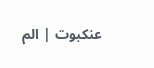عنکبوت | الم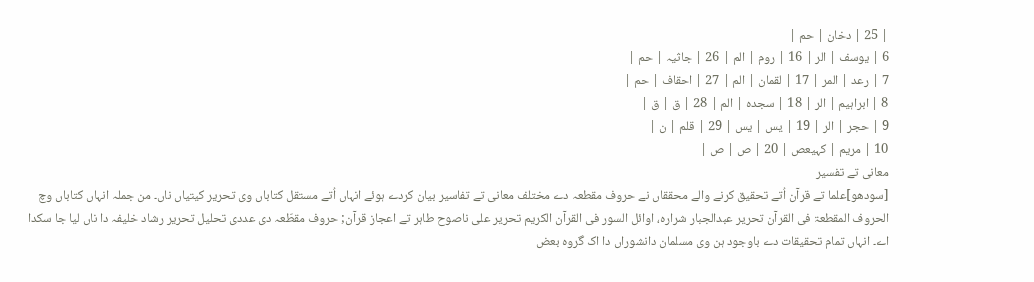| 25 | دخان | حم |
6 | یوسف | الر | 16 | روم | الم | 26 | جاثیہ | حم |
7 | رعد | المر | 17 | لقمان | الم | 27 | احقاف | حم |
8 | ابراہیم | الر | 18 | سجدہ | الم | 28 | ق | ق |
9 | حجر | الر | 19 | یس | یس | 29 | قلم | ن |
10 | مریم | کہیعص | 20 | ص | ص |
معانی تے تفسیر
[سودھو]علما تے قرآن اُتے تحقیق کرنے والے محققاں نے حروف مقطعہ دے مختلف معانی تے تفاسیر بیان کردے ہوئے انہاں اُتے مستقل کتاباں وی تحریر کيتیاں ناں۔ من جملہ انہاں کتاباں وچ الحروف المقطعۃ فی القرآن تحریر عبدالجبار شرارہ، اوائل السور فی القرآن الکریم تحریر علی ناصوح طاہر تے اعجاز قرآن; حروف مقطّعہ دی عددی تحلیل تحریر رشاد خلیفہ دا ناں لیا جا سکدا اے۔ انہاں تمام تحقیقات دے باوجود ہن وی مسلمان دانشوراں دا اک گروہ بعض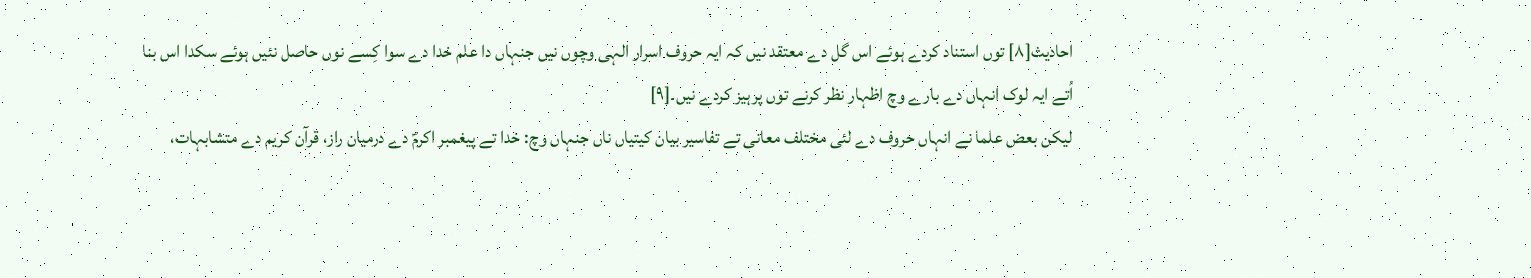احادیث[۸] توں استناد کردے ہوئے اس گل دے معتقد نيں کہ ایہ حروف اسرار الہی وچوں نيں جنہاں دا علم خدا دے سوا کِسے نوں حاصل نئيں ہوئے سکدا اس بنا اُتے ایہ لوک انہاں دے بارے وچ اظہار نظر کرنے توں پرہیز کردے نيں۔[۹]
لیکن بعض علما نے انہاں حروف دے لئی مختلف معانی تے تفاسیر بیان کيتیاں ناں جنہاں وچ: خدا تے پیغمبر اکرمؐ دے درمیان راز، قرآن کریم دے متشابہات،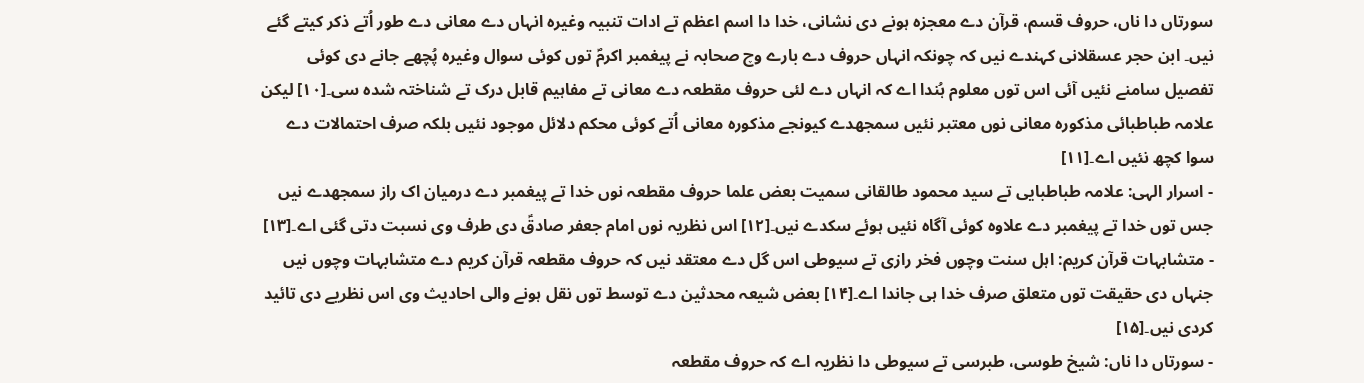سورتاں دا ناں، حروف قسم، قرآن دے معجزہ ہونے دی نشانی، خدا دا اسم اعظم تے ادات تنبیہ وغیرہ انہاں دے معانی دے طور اُتے ذکر کیتے گئے نيں۔ ابن حجر عسقلانی کہندے نيں کہ چونکہ انہاں حروف دے بارے وچ صحابہ نے پیغمبر اکرمؐ توں کوئی سوال وغیرہ پُچھے جانے دی کوئی تفصیل سامنے نئيں آئی اس توں معلوم ہُندا اے کہ انہاں دے لئی حروف مقطعہ دے معانی تے مفاہیم قابل درک تے شناختہ شدہ سی۔[۱۰] لیکن علامہ طباطبائی مذکورہ معانی نوں معتبر نئيں سمجھدے کیونجے مذکورہ معانی اُتے کوئی محکم دلائل موجود نئيں بلکہ صرف احتمالات دے سوا کچھ نئيں اے۔[۱۱]
- اسرار الہی: علامہ طباطبایی تے سید محمود طالقانی سمیت بعض علما حروف مقطعہ نوں خدا تے پیغمبر دے درمیان اک راز سمجھدے نيں جس توں خدا تے پیغمبر دے علاوہ کوئی آگاہ نئيں ہوئے سکدے نيں۔[۱۲] اس نظریہ نوں امام جعفر صادقؑ دی طرف وی نسبت دتی گئی اے۔[۱۳]
- متشابہات قرآن کریم: اہل سنت وچوں فخر رازی تے سیوطی اس گل دے معتقد نيں کہ حروف مقطعہ قرآن کریم دے متشابہات وچوں نيں جنہاں دی حقیقت توں متعلق صرف خدا ہی جاندا اے۔[۱۴] بعض شیعہ محدثین دے توسط توں نقل ہونے والی احادیث وی اس نظریے دی تائید کردی نيں۔[۱۵]
- سورتاں دا ناں: شیخ طوسی، طبرسی تے سیوطی دا نظریہ اے کہ حروف مقطعہ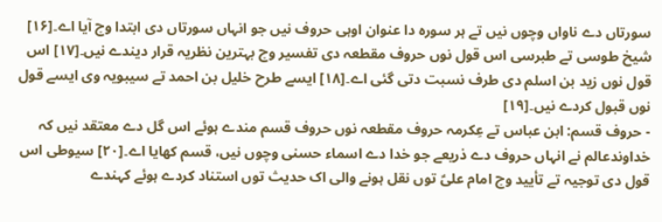سورتاں دے ناواں وچوں نيں تے ہر سورہ دا عنوان اوہی حروف نيں جو انہاں سورتاں دی ابتدا وچ آیا اے۔[۱۶] شیخ طوسی تے طبرسی اس قول نوں حروف مقطعہ دی تفسیر وچ بہترین نظریہ قرار دیندے نيں۔[۱۷] اس قول نوں زید بن اسلم دی طرف نسبت دتی گئی اے۔[۱۸] ايسے طرح خلیل بن احمد تے سیبویہ وی ايسے قول نوں قبول کردے نيں۔[۱۹]
- حروف قسم: ابن عباس تے عِکرمہ حروف مقطعہ نوں حروف قسم مندے ہوئے اس گل دے معتقد نيں کہ خداوندعالم نے انہاں حروف دے ذریعے جو خدا دے اسماء حسنی وچوں نيں، قسم کھایا اے۔[۲۰] سیوطی اس قول دی توجیہ تے تأیید وچ امام علیؑ توں نقل ہونے والی اک حدیث توں استناد کردے ہوئے کہندے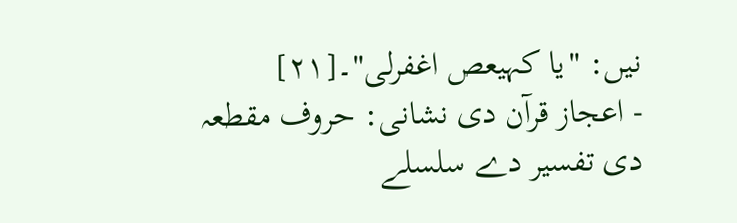نيں: "یا کہیعص اغفرلی"۔[۲۱]
- اعجاز قرآن دی نشانی: حروف مقطعہ دی تفسیر دے سلسلے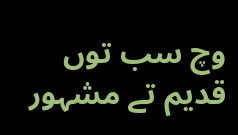وچ سب توں قدیم تے مشہور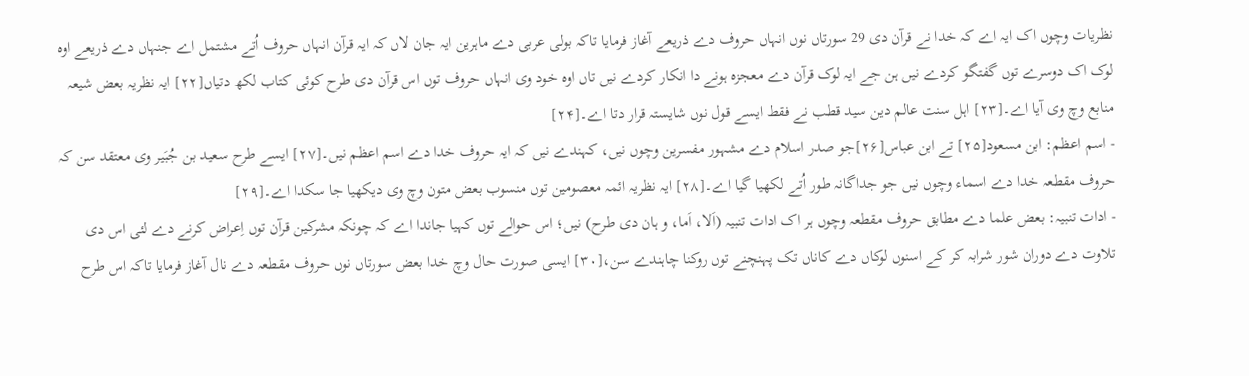نظریات وچوں اک ایہ اے کہ خدا نے قرآن دی 29 سورتاں نوں انہاں حروف دے ذریعے آغاز فرمایا تاکہ بولی عربی دے ماہرین ایہ جان لاں کہ ایہ قرآن انہاں حروف اُتے مشتمل اے جنہاں دے ذریعے اوہ لوک اک دوسرے توں گفتگو کردے نيں ہن جے ایہ لوک قرآن دے معجزہ ہونے دا انکار کردے نيں تاں اوہ خود وی انہاں حروف توں اس قرآن دی طرح کوئی کتاب لکھ دتیاں[۲۲] ایہ نظریہ بعض شیعہ منابع وچ وی آیا اے۔[۲۳] اہل سنت عالم دین سید قطب نے فقط ايسے قول نوں شایستہ قرار دتا اے۔[۲۴]
- اسم اعظم: ابن مسعود[۲۵] تے ابن عباس[۲۶]جو صدر اسلام دے مشہور مفسرین وچوں نيں، کہندے نيں کہ ایہ حروف خدا دے اسم اعظم نيں۔[۲۷] ايسے طرح سعید بن جُبَیر وی معتقد سن کہ حروف مقطعہ خدا دے اسماء وچوں نيں جو جداگانہ طور اُتے لکھیا گیا اے۔[۲۸] ایہ نظریہ ائمہ معصومین توں منسوب بعض متون وچ وی دیکھیا جا سکدا اے۔[۲۹]
- ادات تنبیہ: بعض علما دے مطابق حروف مقطعہ وچوں ہر اک ادات تنبیہ (اَلا، اَما، و ہان دی طرح) نيں؛ اس حوالے توں کہیا جاندا اے کہ چونکہ مشرکین قرآن توں اِعراض کرنے دے لئی اس دی تلاوت دے دوران شور شرابہ کر کے اسنوں لوکاں دے کاناں تک پہنچنے توں روکنا چاہندے سن،[۳۰] ایسی صورت حال وچ خدا بعض سورتاں نوں حروف مقطعہ دے نال آغاز فرمایا تاکہ اس طرح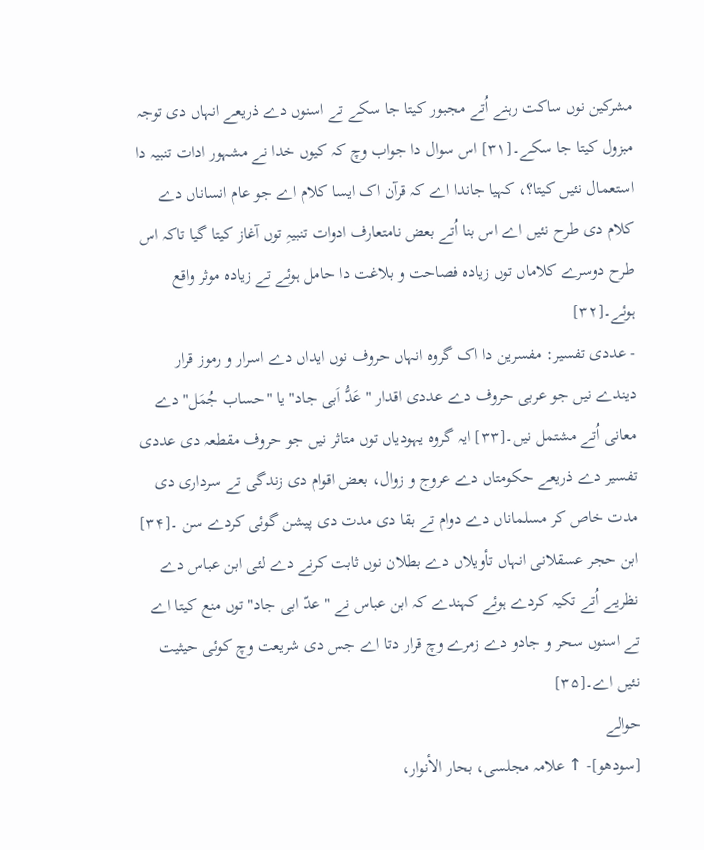مشرکین نوں ساکت رہنے اُتے مجبور کيتا جا سکے تے اسنوں دے ذریعے انہاں دی توجہ مبزول کيتا جا سکے۔[۳۱] اس سوال دا جواب وچ کہ کیوں خدا نے مشہور ادات تنبیہ دا استعمال نئيں کيتا؟، کہیا جاندا اے کہ قرآن اک ایسا کلام اے جو عام انساناں دے کلام دی طرح نئيں اے اس بنا اُتے بعض نامتعارف ادوات تنبیہِ توں آغاز کيتا گیا تاکہ اس طرح دوسرے کلاماں توں زیادہ فصاحت و بلاغت دا حامل ہوئے تے زیادہ موثر واقع ہوئے۔[۳۲]
- عددی تفسیر: مفسرین دا اک گروہ انہاں حروف نوں ایداں دے اسرار و رموز قرار دیندے نيں جو عربی حروف دے عددی اقدار "عَدُّ اَبی جاد" یا "حساب جُمَل" دے معانی اُتے مشتمل نيں۔[۳۳] ایہ گروہ یہودیاں توں متاثر نيں جو حروف مقطعہ دی عددی تفسیر دے ذریعے حکومتاں دے عروج و زوال، بعض اقوام دی زندگی تے سرداری دی مدت خاص کر مسلماناں دے دوام تے بقا دی مدت دی پیشن گوئی کردے سن ۔[۳۴] ابن حجر عسقلانی انہاں تأویلاں دے بطلان نوں ثابت کرنے دے لئی ابن عباس دے نظریے اُتے تکیہ کردے ہوئے کہندے کہ ابن عباس نے "عدّ ابی جاد" توں منع کيتا اے تے اسنوں سحر و جادو دے زمرے وچ قرار دتا اے جس دی شریعت وچ کوئی حیثیت نئيں اے۔[۳۵]
حوالے
[سودھو]- ↑ علامہ مجلسی، بحار الأنوار،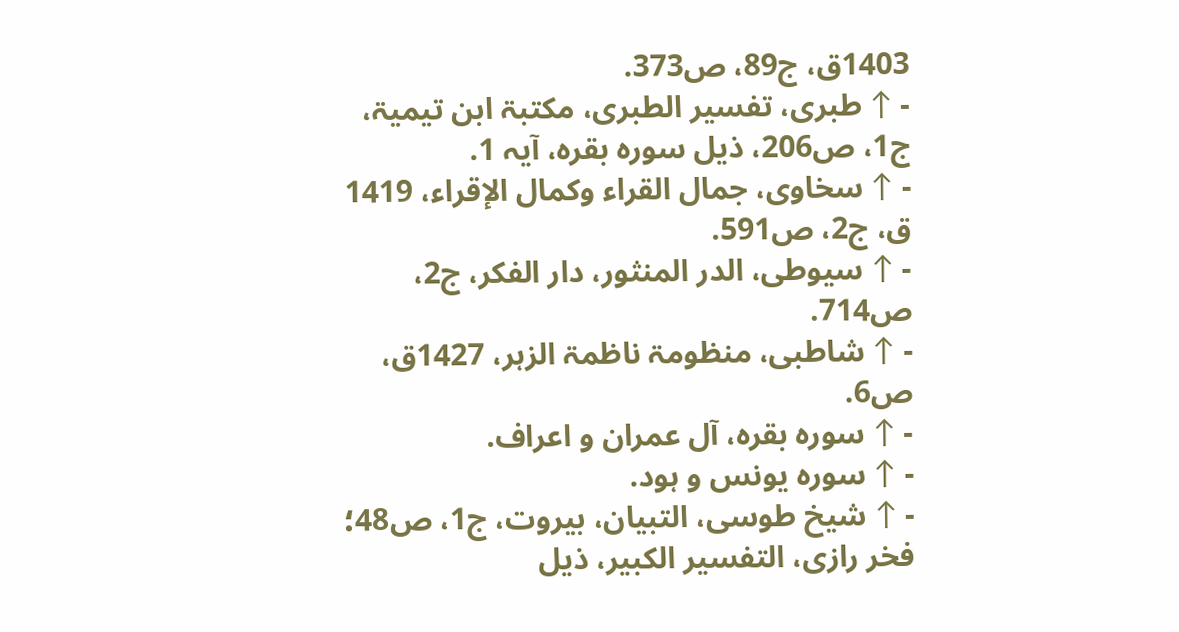1403ق، ج89، ص373.
- ↑ طبری، تفسیر الطبری، مکتبۃ ابن تیمیۃ، ج1، ص206، ذیل سورہ بقرہ، آیہ 1.
- ↑ سخاوی، جمال القراء وكمال الإقراء، 1419 ق، ج2، ص591.
- ↑ سیوطی، الدر المنثور، دار الفکر، ج2، ص714.
- ↑ شاطبی، منظومۃ ناظمۃ الزہر، 1427ق، ص6.
- ↑ سورہ بقرہ، آل عمران و اعراف.
- ↑ سورہ یونس و ہود.
- ↑ شیخ طوسی، التبیان، بیروت، ج1، ص48؛ فخر رازی، التفسیر الکبیر، ذیل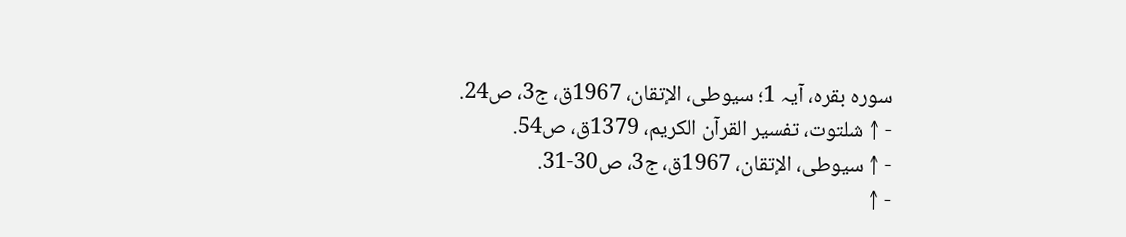سورہ بقرہ، آیہ 1؛ سیوطی، الإتقان، 1967ق، ج3، ص24.
- ↑ شلتوت، تفسیر القرآن الکریم، 1379ق، ص54.
- ↑ سیوطی، الإتقان، 1967ق، ج3، ص30-31.
- ↑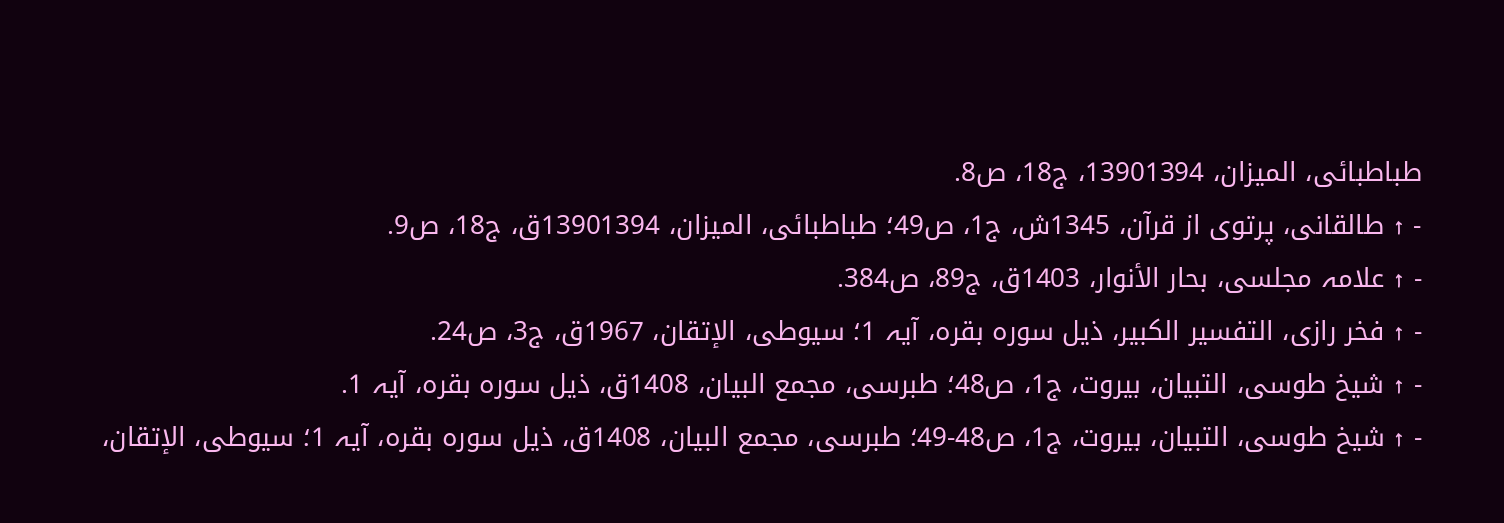طباطبائی، المیزان، 13901394، ج18، ص8.
- ↑ طالقانی، پرتوی از قرآن، 1345ش، ج1، ص49؛ طباطبائی، المیزان، 13901394ق، ج18، ص9.
- ↑ علامہ مجلسی، بحار الأنوار، 1403ق، ج89، ص384.
- ↑ فخر رازی، التفسیر الکبیر، ذیل سورہ بقرہ، آیہ 1؛ سیوطی، الإتقان، 1967ق، ج3، ص24.
- ↑ شیخ طوسی، التبیان، بیروت، ج1، ص48؛ طبرسی، مجمع البیان، 1408ق، ذیل سورہ بقرہ، آیہ 1.
- ↑ شیخ طوسی، التبیان، بیروت، ج1، ص48-49؛ طبرسی، مجمع البیان، 1408ق، ذیل سورہ بقرہ، آیہ 1؛ سیوطی، الإتقان،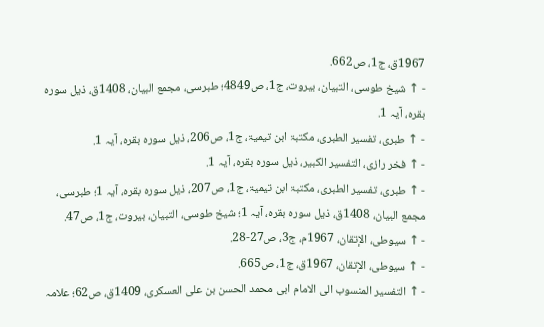1967ق، ج1، ص662.
- ↑ شیخ طوسی، التبیان، بیروت، ج1، ص4849؛ طبرسی، مجمع البیان، 1408ق، ذیل سورہ بقرہ، آیہ 1.
- ↑ طبری، تفسیر الطبری، مکتبۃ ابن تیمیۃ، ج1، ص206، ذیل سورہ بقرہ، آیہ 1.
- ↑ فخر رازی، التفسیر الکبیر، ذیل سورہ بقرہ، آیہ 1.
- ↑ طبری، تفسیر الطبری، مکتبۃ ابن تیمیۃ، ج1، ص207، ذیل سورہ بقرہ، آیہ 1؛ طبرسی، مجمع البیان، 1408ق، ذیل سورہ بقرہ، آیہ 1؛ شیخ طوسی، التبیان، بیروت، ج1، ص47.
- ↑ سیوطی، الإتقان، 1967م، ج3، ص27-28.
- ↑ سیوطی، الإتقان، 1967ق، ج1، ص665.
- ↑ التفسیر المنسوب الی الامام ابی محمد الحسن بن علی العسکری، 1409ق، ص62؛ علامہ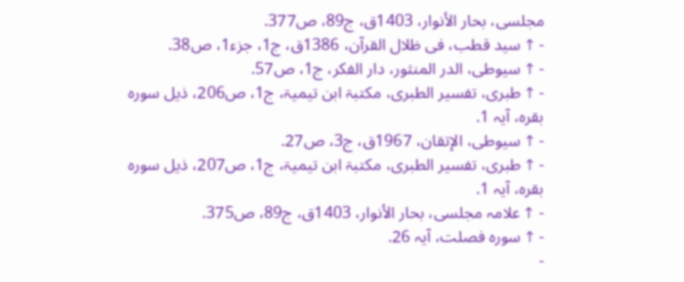مجلسی، بحار الأنوار، 1403ق، ج89، ص377.
- ↑ سید قطب، فی ظلال القرآن، 1386ق، ج1، جزء1، ص38.
- ↑ سیوطی، الدر المنثور، دار الفکر، ج1، ص57.
- ↑ طبری، تفسیر الطبری، مکتبۃ ابن تیمیۃ، ج1، ص206، ذیل سورہ بقرہ، آیہ 1.
- ↑ سیوطی، الإتقان، 1967ق، ج3، ص27.
- ↑ طبری، تفسیر الطبری، مکتبۃ ابن تیمیۃ، ج1، ص207، ذیل سورہ بقرہ، آیہ 1.
- ↑ علامہ مجلسی، بحار الأنوار، 1403ق، ج89، ص375.
- ↑ سورہ فصلت، آیہ 26.
-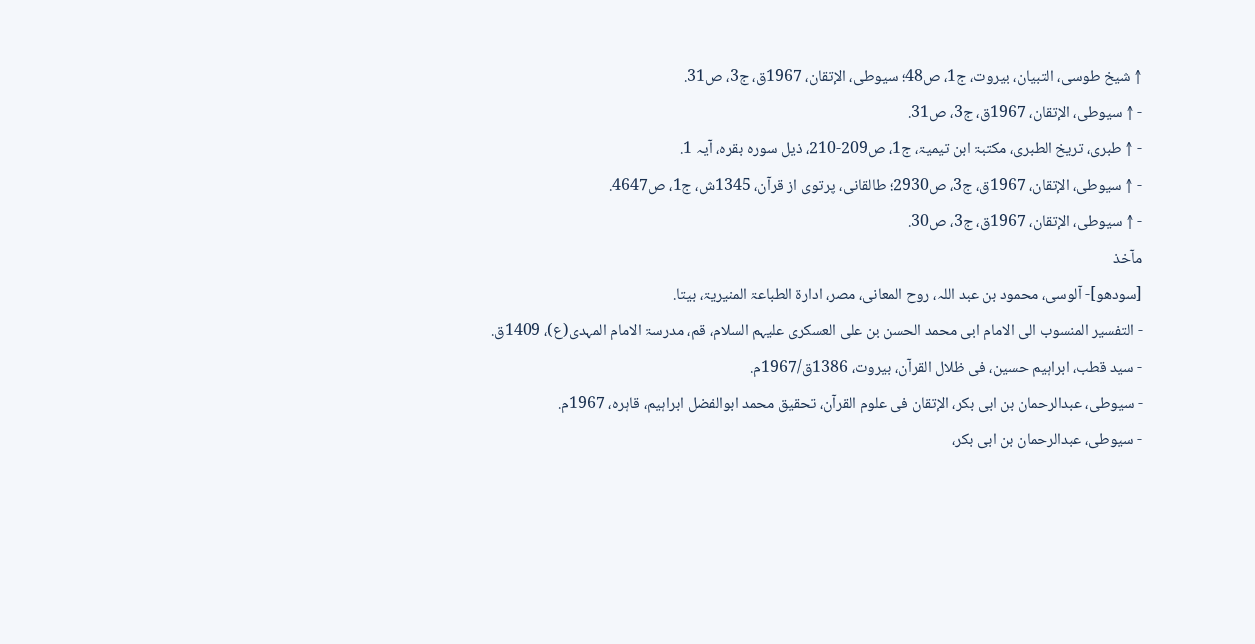↑ شیخ طوسی، التبیان، بیروت، ج1، ص48؛ سیوطی، الإتقان، 1967ق، ج3، ص31.
- ↑ سیوطی، الإتقان، 1967ق، ج3، ص31.
- ↑ طبری، تریخ الطبری، مکتبۃ ابن تیمیۃ، ج1، ص209-210، ذیل سورہ بقرہ، آیہ 1.
- ↑ سیوطی، الإتقان، 1967ق، ج3، ص2930؛ طالقانی، پرتوی از قرآن، 1345ش، ج1، ص4647.
- ↑ سیوطی، الإتقان، 1967ق، ج3، ص30.
مآخذ
[سودھو]- آلوسی، محمود بن عبد اللہ، روح المعانی، مصر، ادارۃ الطباعۃ المنیریۃ، بیتا.
- التفسیر المنسوب الی الامام ابی محمد الحسن بن علی العسکری علیہم السلام، قم، مدرسۃ الامام المہدی(ع)، 1409ق.
- سید قطب، ابراہیم حسین، فی ظلال القرآن، بیروت، 1386ق/1967م.
- سیوطی، عبدالرحمان بن ابی بکر، الإتقان فی علوم القرآن، تحقیق محمد ابوالفضل ابراہیم، قاہرہ، 1967م.
- سیوطی، عبدالرحمان بن ابی بکر،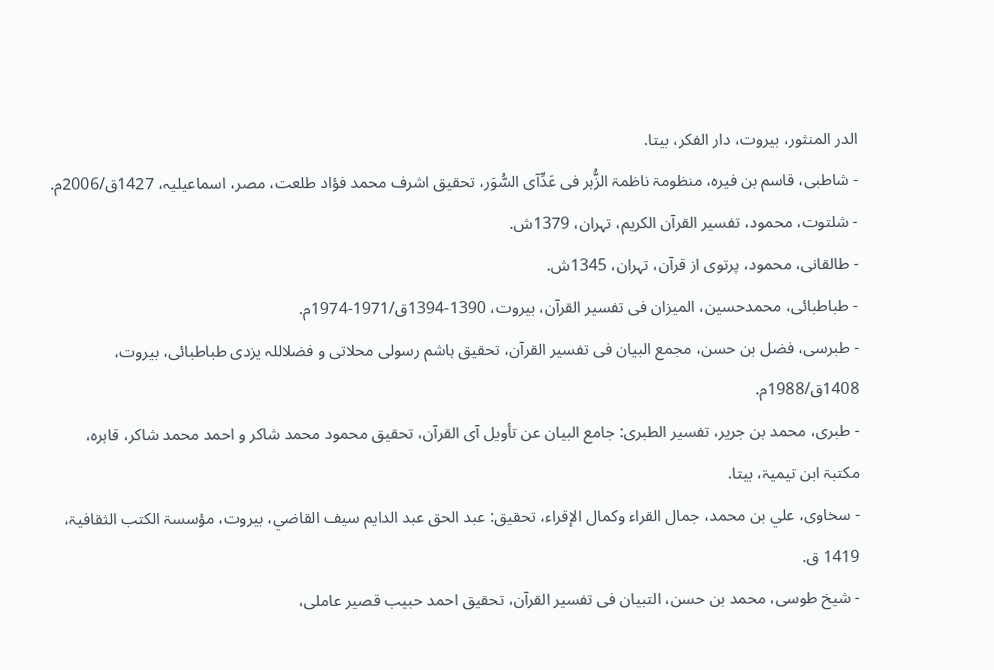الدر المنثور، بیروت، دار الفکر، بیتا.
- شاطبی، قاسم بن فیرہ، منظومۃ ناظمۃ الزُّہر فی عَدِّآی السُّوَر، تحقیق اشرف محمد فؤاد طلعت، مصر، اسماعیلیہ، 1427ق/2006م.
- شلتوت، محمود، تفسیر القرآن الکریم، تہران، 1379ش.
- طالقانی، محمود، پرتوی از قرآن، تہران، 1345ش.
- طباطبائی، محمدحسین، المیزان فی تفسیر القرآن، بیروت، 1390-1394ق/1971-1974م.
- طبرسی، فضل بن حسن، مجمع البیان فی تفسیر القرآن، تحقیق ہاشم رسولی محلاتی و فضلاللہ یزدی طباطبائی، بیروت، 1408ق/1988م.
- طبری، محمد بن جریر، تفسیر الطبری: جامع البیان عن تأویل آی القرآن، تحقیق محمود محمد شاکر و احمد محمد شاکر، قاہرہ، مکتبۃ ابن تیمیۃ، بیتا.
- سخاوی، علي بن محمد، جمال القراء وكمال الإقراء، تحقيق: عبد الحق عبد الدايم سيف القاضي، بيروت، مؤسسۃ الكتب الثقافيۃ، 1419 ق.
- شیخ طوسی، محمد بن حسن، التبیان فی تفسیر القرآن، تحقیق احمد حبیب قصیر عاملی،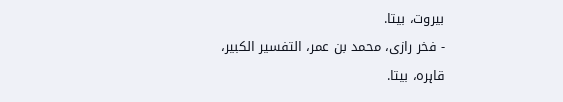بیروت، بیتا.
- فخر رازی، محمد بن عمر، التفسیر الکبیر، قاہرہ، بیتا.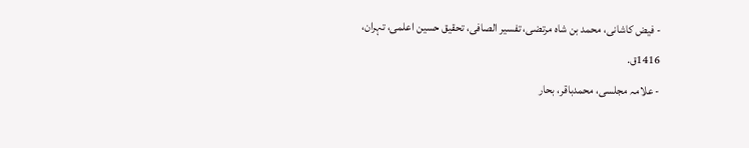- فیض کاشانی، محمد بن شاہ مرتضی، تفسیر الصافی، تحقیق حسین اعلمی، تہران، 1416ق.
- علامہ مجلسی، محمدباقر، بحار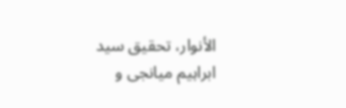الأنوار، تحقیق سید ابراہیم میانجی و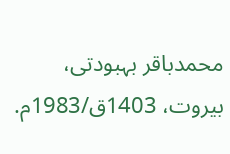محمدباقر بہبودتی، بیروت، 1403ق/1983م.